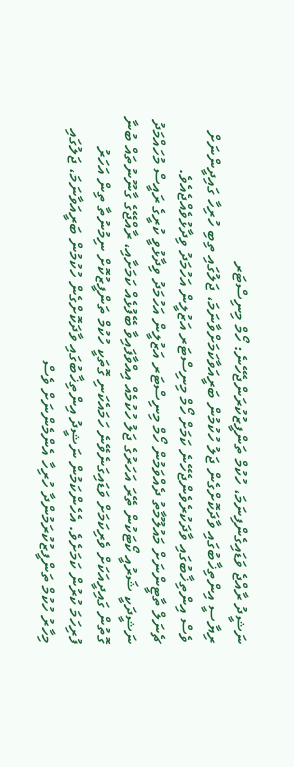ނަޝީދު ރާއްޖެ ވަޑައިގެންފިނަމަ، ހުކުމް ތަންފީޒުކުރަންޖެހޭނެ: ހޯމް މިނިސްޓަރ
ރިޔާސީ އިންތިޚާބުގައި ވާދަކޮށްގެން ޖަލު ހުކުމުން ބަރީއަވާކަމަށްވާނަމަ، ޖަލުގައި ތިބި ހުރިހާ ގައިދީންނަށް ވެސް އިންތިޚާބުގައި ވާދަކުރެވެންޖެހޭނެ ކަމަށް ހޯމް މިނިސްޓަރ އަޒުލީން އަހުމަދު ވިދާޅުވެއްޖެއެވެ.
ޗެނަލް ތާޓީންނަށް މައުލޫމާތު ދެއްވަމުން ހޯމް މިނިސްޓަރ އަޒުލީން އަހުމަދު ވިދާޅުވީ ކުރީގެ ރައީސް މުހައްމަދު ނަޝީދަކީ ޝަރުއީ ކޯޓަކުން ތޭރަ އަހަރުގެ ޖަލު ހުކުމެއް އިއްވާފައިވާ ބޭފުޅެއް ކަމަށާއި، ރާއްޖޭގެ ގާނޫނުތައް ބުނާ ގޮތުން ގައިދީއަކަށް ވެރިކަމަށް ވަޑައިގަނެވޭނެ ހަމައެކަނި ގޮތަކީ ހުކުމް ތަންފީޒުކޮށް ނިމުނުތާ ތިން އަހަރު ފުރިހަމަ ކުރުން ކަމަށެވެ. އެހެންކަމުން ނަޝީދު އިންތިޚާބުގައި ވާދަކޮށްގެން ހުކުމުން ބަރީއަވާނަމަ، ޖަލުގައި މިހާރު ހުކުމް ތަންފީޒުކުރަމުންދާ ހުރިހާ އެންމެންނަށް ވެސް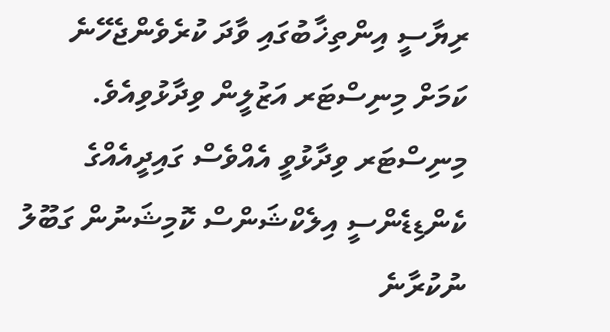ރިޔާސީ އިންތިޚާބުގައި ވާދަ ކުރެވެންޖެހޭނެ ކަމަށް މިނިސްޓަރ އަޒުލީން ވިދާޅުވިއެވެ.
މިނިސްޓަރ ވިދާޅުވީ އެއްވެސް ގައިދީއެއްގެ ކެންޑިޑެންސީ އިލެކްޝަންސް ކޮމިޝަނުން ގަބޫލު ނުކުރާނެ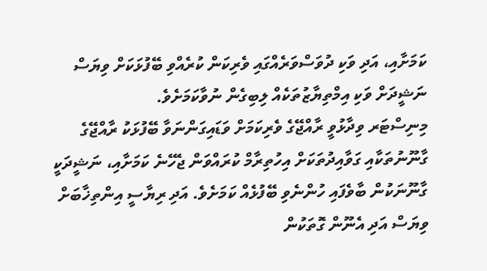ކަމަށާއި، އަދި ވަކި ދުވަސްވަރެއްގައި ވެރިކަން ކުރެއްވި ބޭފުޅަކަށް ވިޔަސް ނަޝީދަށް ވަކި އިމްތިޔާޒުތަކެއް ލިބިގެން ނުވާކަމަށެވެ.
މިނިސްޓަރ ވިދާޅުވީ ރާއްޖޭގެ ވެރިކަމަށް ވަޑައިގަންނަވާ ބޭފުޅަކު ރާއްޖޭގެ ގާނޫނުތަކާއި ގަވާއިދުތަކަށް އިހުތިރާމް ކުރައްވަން ޖެހޭނެ ކަމަށާއި، ނަޝީދަކީ ގާނޫނަކުން ބާވެފައި ހުންނެވި ބޭފުޅެއް ކަމަށެވެ. އަދި ރިޔާސީ އިންތިޚާބަށް ވިޔަސް އަދި އެނޫން ގޮތަކުން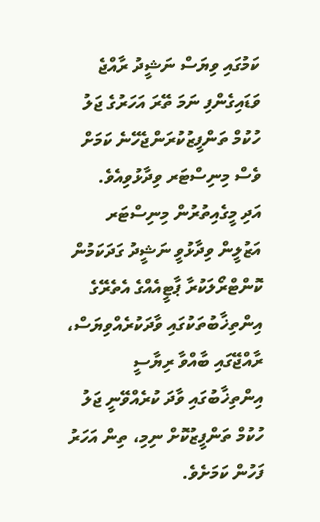ކަމުގައި ވިޔަސް ނަޝީދު ރާއްޖެ ވަޑައިގެންފި ނަމަ ތޭރަ އަހަރުގެ ޖަލު ހުކުމް ތަންފީޒުކުރަންޖެހޭނެ ކަމަށް ވެސް މިނިސްޓަރ ވިދާޅުވިއެވެ.
އަދި މީގެއިތުރުން މިނިސްޓަރ އަޒުލީން ވިދާޅުވީ ނަޝީދު ގަދަކަމުން ކޮންޓްރޯލަކުރާ ޕާޓީއެއްގެ އެތެރޭގެ އިންތިޚާބުތަކުގައި ވާދަކުރެއްވިޔަސް، ރާއްޖޭގައި ބާއްވާ ރިޔާސީ އިންތިޚާބުގައި ވާދަ ކުރެއްވޭނީ ޖަލު ހުކުމް ތަންފީޒުކޮށް ނިމި، ތިން އަހަރު ފަހުން ކަމަށެވެ.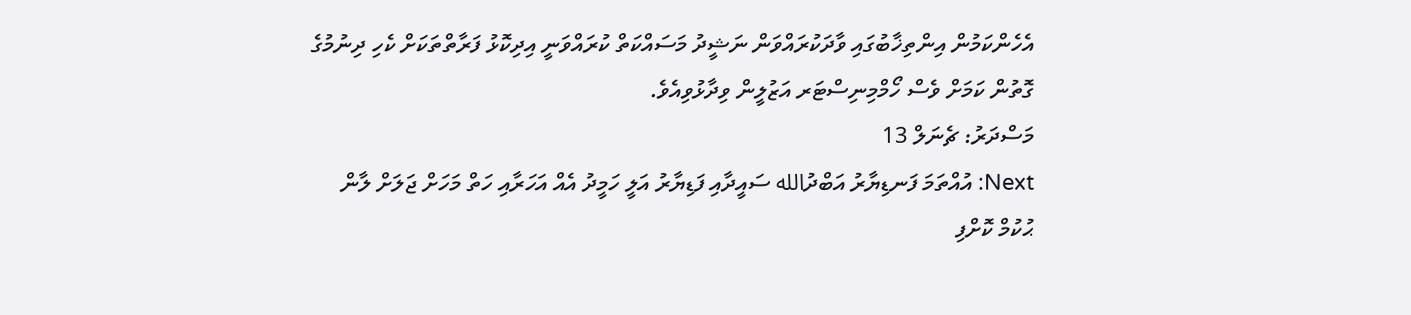އެހެންކަމުން އިންތިޚާބުގައި ވާދަކުރައްވަން ނަޝީދު މަސައްކަތް ކުރައްވަނީ އިދިކޮޅު ފަރާތްތަކަށް ކެހި ދިނުމުގެ ގޮތުން ކަމަށް ވެސް ހޯމްމިނިސްޓަރ އަޒުލީން ވިދާޅުވިއެވެ.
މަސްދަރު: ޗެނަލް 13
Next: އުއްތަމަ ފަނޑިޔާރު އަބްދުالله ސައީދާއި ފަޑިޔާރު އަލީ ހަމީދު އެއް އަހަރާއި ހަތް މަހަށް ޖަލަށް ލާން ޙުކުމް ކޮށްފި